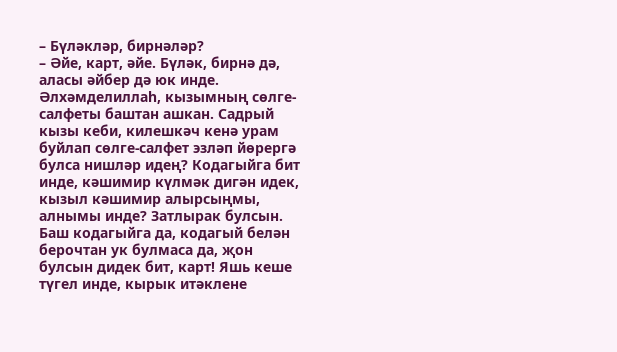– Бүләкләр, бирнәләр?
– Әйе, карт, әйе. Бүләк, бирнә дә, аласы әйбер дә юк инде. Әлхәмделиллаһ, кызымның сөлге-салфеты баштан ашкан. Садрый кызы кеби, килешкәч кенә урам буйлап сөлге-салфет эзләп йөрергә булса нишләр идең? Кодагыйга бит инде, кәшимир күлмәк дигән идек, кызыл кәшимир алырсыңмы, алнымы инде? Затлырак булсын. Баш кодагыйга да, кодагый белән берочтан ук булмаса да, җон булсын дидек бит, карт! Яшь кеше түгел инде, кырык итәклене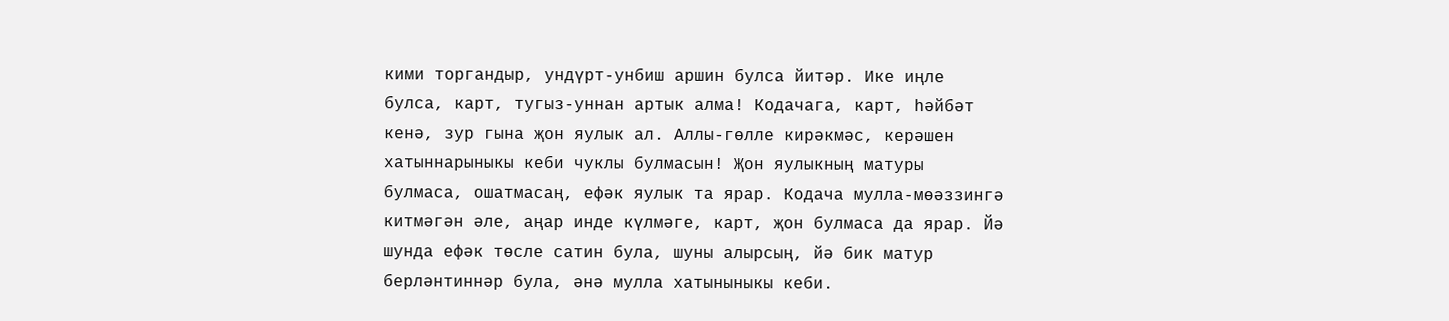кими торгандыр, ундүрт-унбиш аршин булса йитәр. Ике иңле булса, карт, тугыз-уннан артык алма! Кодачага, карт, һәйбәт кенә, зур гына җон яулык ал. Аллы-гөлле кирәкмәс, керәшен хатыннарыныкы кеби чуклы булмасын! Җон яулыкның матуры булмаса, ошатмасаң, ефәк яулык та ярар. Кодача мулла-мөәззингә китмәгән әле, аңар инде күлмәге, карт, җон булмаса да ярар. Йә шунда ефәк төсле сатин була, шуны алырсың, йә бик матур берләнтиннәр була, әнә мулла хатыныныкы кеби.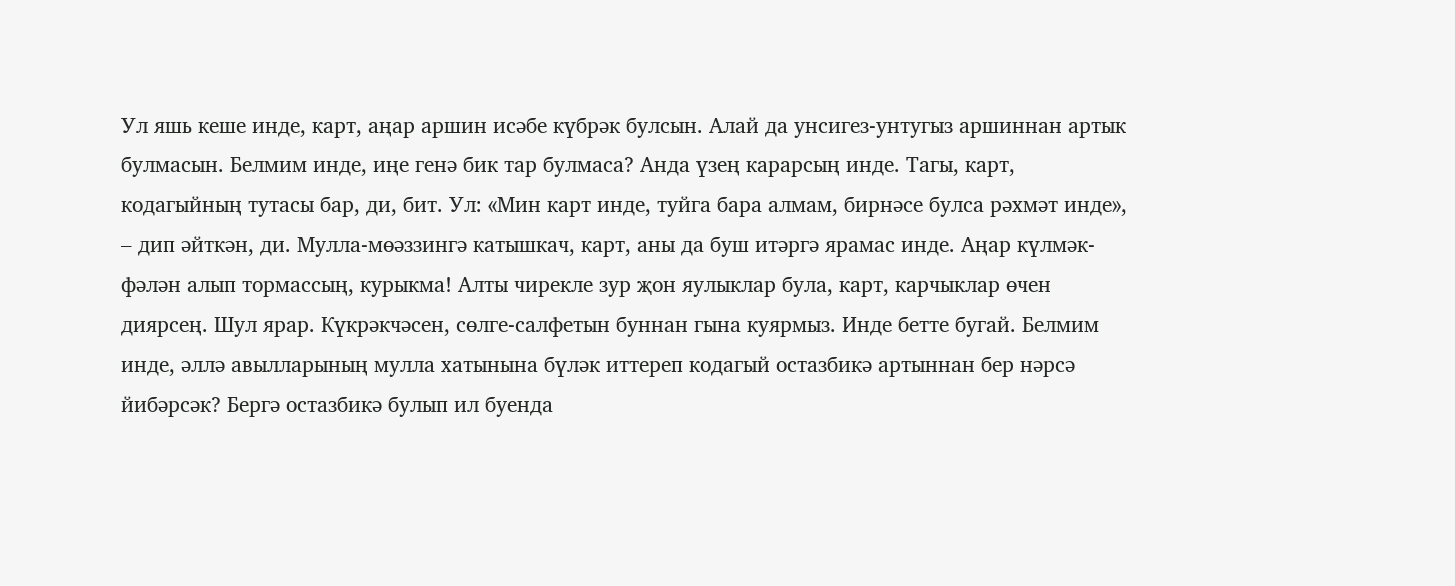Ул яшь кеше инде, карт, аңар аршин исәбе күбрәк булсын. Алай да унсигез-унтугыз аршиннан артык булмасын. Белмим инде, иңе генә бик тар булмаса? Анда үзең карарсың инде. Тагы, карт, кодагыйның тутасы бар, ди, бит. Ул: «Мин карт инде, туйга бара алмам, бирнәсе булса рәхмәт инде», – дип әйткән, ди. Мулла-мөәззингә катышкач, карт, аны да буш итәргә ярамас инде. Аңар күлмәк-фәлән алып тормассың, курыкма! Алты чирекле зур җон яулыклар була, карт, карчыклар өчен диярсең. Шул ярар. Күкрәкчәсен, сөлге-салфетын буннан гына куярмыз. Инде бетте бугай. Белмим инде, әллә авылларының мулла хатынына бүләк иттереп кодагый остазбикә артыннан бер нәрсә йибәрсәк? Бергә остазбикә булып ил буенда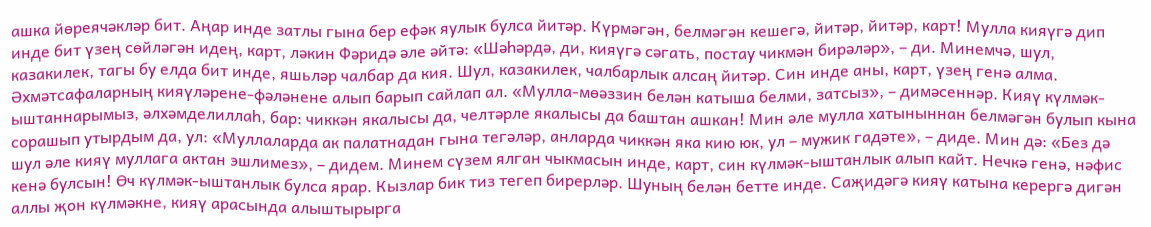ашка йөреячәкләр бит. Аңар инде затлы гына бер ефәк яулык булса йитәр. Күрмәгән, белмәгән кешегә, йитәр, йитәр, карт! Мулла кияүгә дип инде бит үзең сөйләгән идең, карт, ләкин Фәридә әле әйтә: «Шәһәрдә, ди, кияүгә сәгать, постау чикмән бирәләр», – ди. Минемчә, шул, казакилек, тагы бу елда бит инде, яшьләр чалбар да кия. Шул, казакилек, чалбарлык алсаң йитәр. Син инде аны, карт, үзең генә алма. Әхмәтсафаларның кияүләрене-фәләнене алып барып сайлап ал. «Мулла-мөәззин белән катыша белми, затсыз», – димәсеннәр. Кияү күлмәк-ыштаннарымыз, әлхәмделиллаһ, бар: чиккән якалысы да, челтәрле якалысы да баштан ашкан! Мин әле мулла хатыныннан белмәгән булып кына сорашып утырдым да, ул: «Муллаларда ак палатнадан гына тегәләр, анларда чиккән яка кию юк, ул – мужик гадәте», – диде. Мин дә: «Без дә шул әле кияү муллага актан эшлимез», – дидем. Минем сүзем ялган чыкмасын инде, карт, син күлмәк-ыштанлык алып кайт. Нечкә генә, нәфис кенә булсын! Өч күлмәк-ыштанлык булса ярар. Кызлар бик тиз тегеп бирерләр. Шуның белән бетте инде. Саҗидәгә кияү катына керергә дигән аллы җон күлмәкне, кияү арасында алыштырырга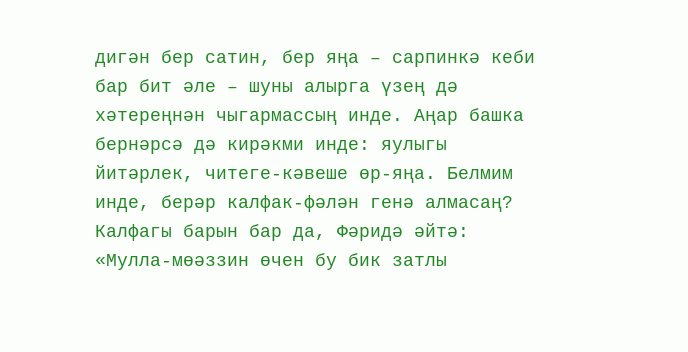дигән бер сатин, бер яңа – сарпинкә кеби бар бит әле – шуны алырга үзең дә хәтереңнән чыгармассың инде. Аңар башка бернәрсә дә кирәкми инде: яулыгы йитәрлек, читеге-кәвеше өр-яңа. Белмим инде, берәр калфак-фәлән генә алмасаң? Калфагы барын бар да, Фәридә әйтә: «Мулла-мөәззин өчен бу бик затлы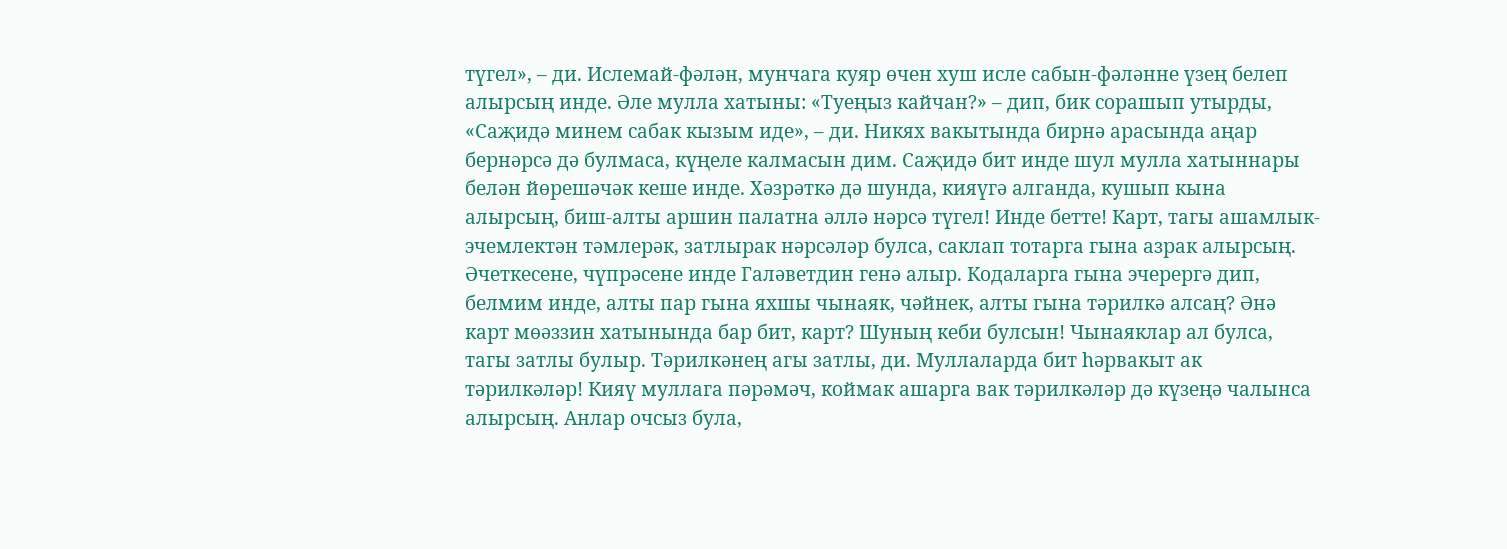түгел», – ди. Ислемай-фәлән, мунчага куяр өчен хуш исле сабын-фәләнне үзең белеп алырсың инде. Әле мулла хатыны: «Туеңыз кайчан?» – дип, бик сорашып утырды, «Саҗидә минем сабак кызым иде», – ди. Никях вакытында бирнә арасында аңар бернәрсә дә булмаса, күңеле калмасын дим. Саҗидә бит инде шул мулла хатыннары белән йөрешәчәк кеше инде. Хәзрәткә дә шунда, кияүгә алганда, кушып кына алырсың, биш-алты аршин палатна әллә нәрсә түгел! Инде бетте! Карт, тагы ашамлык-эчемлектән тәмлерәк, затлырак нәрсәләр булса, саклап тотарга гына азрак алырсың. Әчеткесене, чүпрәсене инде Галәветдин генә алыр. Кодаларга гына эчерергә дип, белмим инде, алты пар гына яхшы чынаяк, чәйнек, алты гына тәрилкә алсаң? Әнә карт мөәззин хатынында бар бит, карт? Шуның кеби булсын! Чынаяклар ал булса, тагы затлы булыр. Тәрилкәнең агы затлы, ди. Муллаларда бит һәрвакыт ак тәрилкәләр! Кияү муллага пәрәмәч, коймак ашарга вак тәрилкәләр дә күзеңә чалынса алырсың. Анлар очсыз була,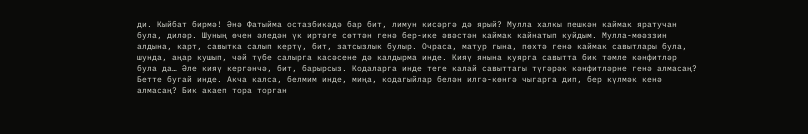ди. Кыйбат бирмә! Әнә Фатыйма остазбикәдә бар бит, лимун кисәргә дә ярый? Мулла халкы пешкән каймак яратучан була, диләр. Шуның өчен әледән үк иртәге сөттән генә бер-ике әвәстән каймак кайнатып куйдым. Мулла-мөәззин алдына, карт, савытка салып кертү, бит, затсызлык булыр. Очраса, матур гына, пөхтә генә каймак савытлары була, шунда, аңар кушып, чәй түбе салырга касәсене дә калдырма инде. Кияү янына куярга савытта бик тәмле кәнфитләр була да… Әле кияү кергәнчә, бит, барырсыз. Кодаларга инде теге калай савыттагы түгәрәк кәнфитләрне генә алмасаң? Бетте бугай инде. Акча калса, белмим инде, миңа, кодагыйлар белән илгә-көнгә чыгарга дип, бер күлмәк кенә алмасаң? Бик акаеп тора торган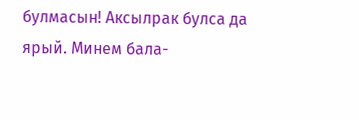булмасын! Аксылрак булса да ярый. Минем бала-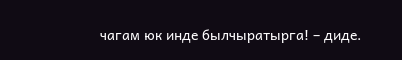чагам юк инде былчыратырга! – диде.